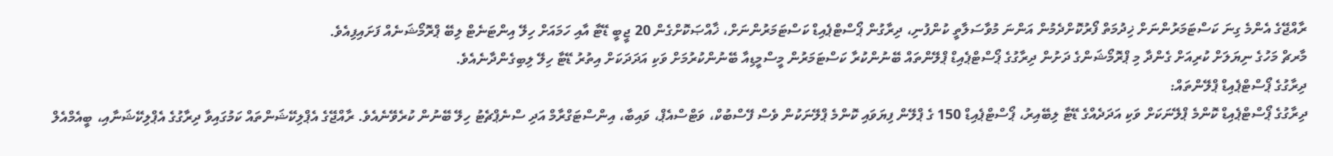ރާއްޖޭގެ އެންމެ ގިނަ ކަސްޓަމަރުންނަށް ޚިދުމަތް ފޯރުކޮށްދެމުން އަންނަ މުވާސަލާތީ ކުންފުނި، ދިރާގުން ޕޯސްޓްޕެއިޑް ކަސްޓަމަރުންނަށް، ޚާއްޞަކޮށްގެން 20 ޖީބީ ޑޭޓާ އާއި ހަމައަށް ހިލޭ އިންޓަނެޓް ލިބޭ ޕްރޮމޯޝަނެއް ފަށައިފިއެވެ.
މާރޗް މަހުގެ ނިޔަލަށް ކުރިއަށް ގެންދާ މި ޕްރޮމޯޝަންގެ ދަށުން ދިރާގުގެ ޕޯސްޓްޕެއިޑް ޕްލޭންތައް ބޭނުންކުރާ ކަސްޓަމަރުން މީސްމީޑިއާ ބޭނުންކުރުމަށް ވަކި އަދަދަކަށް އިތުރު ޑޭޓާ ހިލޭ ލިބިގެންދާނެއެވެ.
ދިރާގުގެ ޕޯސްޓްޕެއިޑް ޕްލޭންތައް:
ދިރާގުގެ ޕޯސްޓްޕެއިޑް ކޮންމެ ޕްލޭނަކަށް ވަކި އަދަދެއްގެ ޑޭޓާ ލިބޭއިރު، ޕޯސްޓްޕެއިޑް 150 ގެ ޕްލޭން ފިޔަވައި ކޮންމެ ޕްލޭނަކުން ވެސް ފޭސްބުކް، ވަޓްސްއެޕް، ވައިބާ، އިންސްޓަގްރާމް އަދި ސްނެޕްޗެޓު ހިލޭ ބޭނުން ކުރެވޭނެއެވެ. ރާއްޖޭގެ އެޕްލިކޭޝަންތައް ކަމުގައިވާ ދިރާގުގެ އެޕްލިކޭޝަނާއި، ބީއެމްއެލް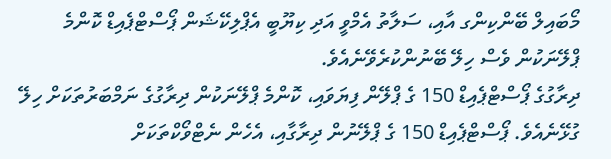މޯބައިލް ބޭންކިންގ އާއި، ސަލާތު އެމްވީ އަދި ކިޔޫބީ އެޕްލިކޭޝަން ޕޯސްޓްޕެއިޑް ކޮންމެ ޕްލޭނަކުން ވެސް ހިލޭ ބޭނުންކުރެވޭނެއެވެ.
ދިރާގުގެ ޕޯސްޓްޕެއިޑް 150 ގެ ޕްލޭން ފިޔަވައި، ކޮންމެ ޕްލޭނަކުން ދިރާގުގެ ނަމްބަރުތަކަށް ހިލޭ ގުޅޭނެއެވެ. ޕޯސްޓްޕެއިޑް 150 ގެ ޕްލޭނުން ދިރާގާއި، އެހެން ނެޓްވޯކްތަކަށް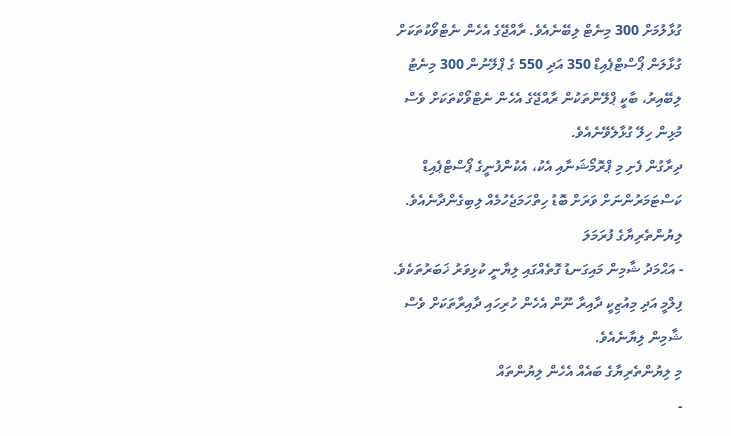ގުޅާލުމަށް 300 މިނެޓް ލިބޭނެއެވެ. ރާއްޖޭގެ އެހެން ނެޓްވޯކުތަކަށް ގުޅާލަން ޕޯސްޓްޕެއިޑް 350 އަދި 550 ގެ ޕްލޭނުން 300 މިނެޓު ލިބޭއިރު، ބާކީ ޕްލޭންތަކުން ރާއްޖޭގެ އެހެން ނެޓްވޯކްތަކަށް ވެސް މުޅިން ހިލޭ ގުޅާލެވޭނެއެވެ.
ދިރާގުން ފެށި މި ޕްރޮމޯޝަނާއި އެކު، އެކުންފުނީގެ ޕޯސްޓްޕެއިޑް ކަސްޓަމަރުންނަށް ވަރަށް ބޮޑު ހިތްހަމަޖެހުމެއް ލިބިގެންދާނެއެވެ.
ލިޔުންތެރިޔާގެ ފުރަމަލަ
- އަޙްމަދު ޝާމިން މައިގަނޑު ގޮތެއްގައި ލިޔާނީ ކުޅިވަރު ޚަބަރުތަކެވެ. ފިލްމީ އަދި މިއުޒިކީ ދާއިރާ ނޫން އެހެން ހުރިހައި ދާއިރާތަކަށް ވެސް ޝާމިން ލިޔާނެއެވެ.
މި ލިޔުންތެރިޔާގެ ބައެއް އެހެން ލިޔުންތައް
-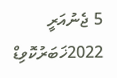5 ޖެނުއަރީ 2022ޚަބަރުކޮވިޑް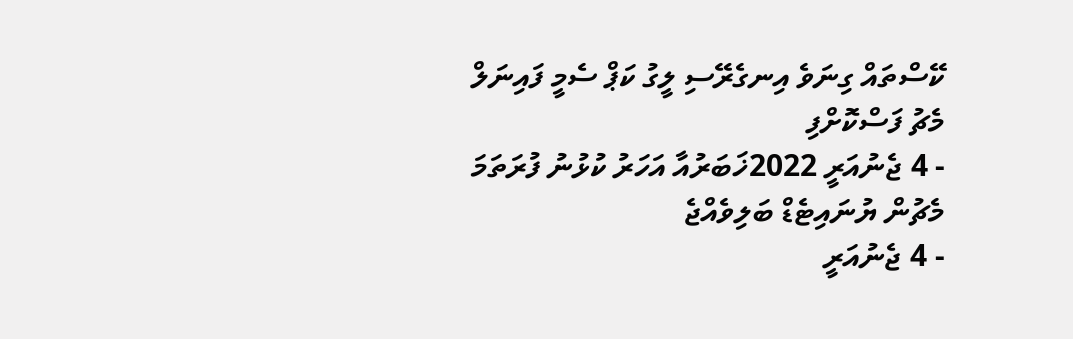ކޭސްތައް ގިނަވެ އިނގެރޭސި ލީގު ކަޕް ސެމީ ފައިނަލް މެޗު ފަސްކޮށްފި
- 4 ޖެނުއަރީ 2022ޚަބަރުއާ އަހަރު ކުޅުނު ފުރަތަމަ މެޗުން ޔުނައިޓެޑް ބަލިވެއްޖެ
- 4 ޖެނުއަރީ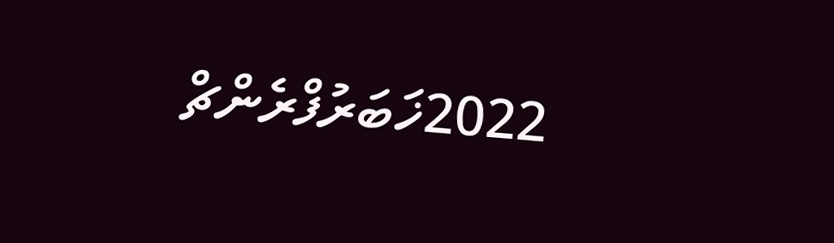2022ޚަބަރުފްރެންޗް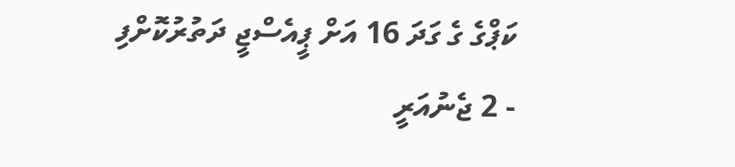ކަޕްގެ ގެ ގަދަ 16 އަށް ޕީއެސްޖީ ދަތުރުކޮށްފި
- 2 ޖެނުއަރީ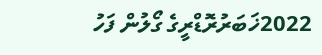2022ޚަބަރުރޮޑްރީގެ ގޯލުން ފަހު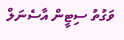ވަގުތު ސިޓީން އާސެނަލް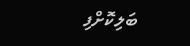ބަލިކޮށްފި